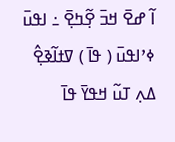ߊ߬ ߝߐ߫ ߞߏ߫ ߐ߲߬ߤߐ߲߫ ߸ ߊߟߎ߫ ߦߴߊߟߎ߫ ( ߟߊ߫ ) ߜߙߊ߬ߢߐ߲߮ ߡߍ߲ ߠߎ߬ ߞߟߌ߫ ߟߊ߫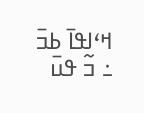ߞߵߊߟߊ߫ ߕߏ߫ ߸ ߏ߬ ߟߎ߫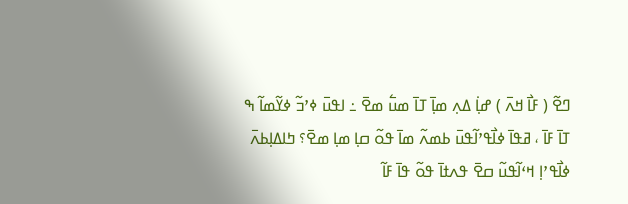ߣߐ߬ ( ߓߊ߯ ߞߍ߫ ) ߝߊ߲߭ ߡߍ߲ ߘߊ߲߫ ߠߊ߫ ߘߎ߱ ߘߐ߫ ߸ ߊߟߎ߫ ߦߴߏ߬ ߦߌ߬ߘߊ߬ ߒ ߠߊ߫ ߓߊ߫ ، ߥߟߊ߫ ߦߊ߯ߟߴߊ߬ߟߎ߫ ߕߘߍ߬ ߘߊ߫ ߟߋ߬ ߛߊ߲ ߘߊ߲ ߘߐ߫؟ ߤߊߡߊ߲ߕߍ߫ ߦߊ߯ߟߴߊ߲ ߞߵߊ߬ߟߎ߬ ߛߐ߫ ߟߍߙߊ߫ ߟߋ߬ ߟߊ߫ ߓߊ߬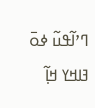ߣߴߊ߬ߟߎ߬ ߦߋ߫ ߔߊߞߌ ߞߊ߲߬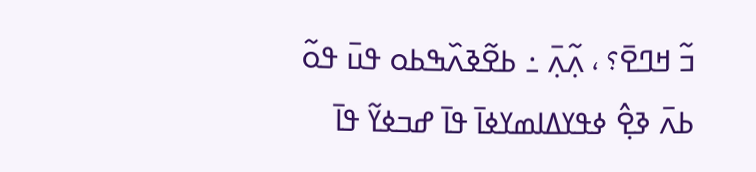ߏ߬ ߞߣߐ߫؟ ، ߍ߲߬ߍ߲߫ ߸ ߕߐ߬ߢߍ߰ߒߕߋ ߟߎ߫ ߟߋ߬ ߕߍ߫ ߢߐ߲߮ ߦߟߌߡߊߘߌߦߊ߫ ߟߊ߫ ߝߏߦߌ߬ ߟߊ߫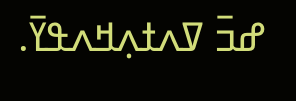ߝߏ߫ ߜߍߙߍ߲ߞߍߟߌ߫.